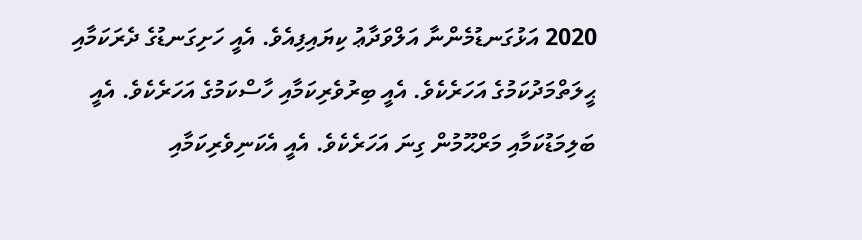2020 އަޅުގަނޑުމެންނާ އަލްވަދާޢު ކިޔައިފިއެވެ. އެއީ ހަށިގަނޑުގެ ދެރަކަމާއި ޙީލަތްމަދުކަމުގެ އަހަރެކެވެ. އެއީ ބިރުވެރިކަމާއި ހާސްކަމުގެ އަހަރެކެވެ. އެއީ ބަލިމަޑުކަމާއި މަރްޙޫމުން ގިނަ އަހަރެކެވެ. އެއީ އެކަނިވެރިކަމާއި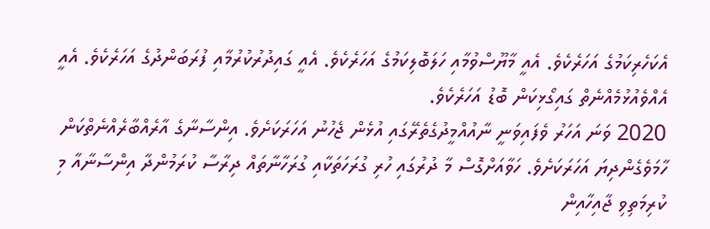އެކަހެރިކަމުގެ އަހަރެކެވެ. އެއީ މާޔޫސްވުމާއި ހަލަބޮލިކަމުގެ އަހަރެކެވެ. އެއީ ގައިދުރުކުރުމާއި ފުރަބަންދުގެ އަހަރެކެވެ. އެއީ އެއްވެއުޅުމެއްނެތް ގައިގޯޅިކަން ބޮޑު އަހަރެކެވެ.
2020 ވަނަ އަހަރު ވެފައިވަނީ ނާއުއްމީދުގެތެރޭގައި އުޅެން ޖެހުނު އަހަރަކަށެވެ. އިންސާނާގެ އާރެއްބާރެއްނެތްކަން ހާމަވެގެންދިޔަ އަހަރަކަށެވެ. ހަވާއަށްގޮސް މާ ދުރުގައި ހުރި ގުރަހަތަކާއި ގުރަހާނާތައް ދިރާސާ ކުރަމުންދާ އިންސާނާއާ މި ކުރިމަތިވި ޖާއިހާއިން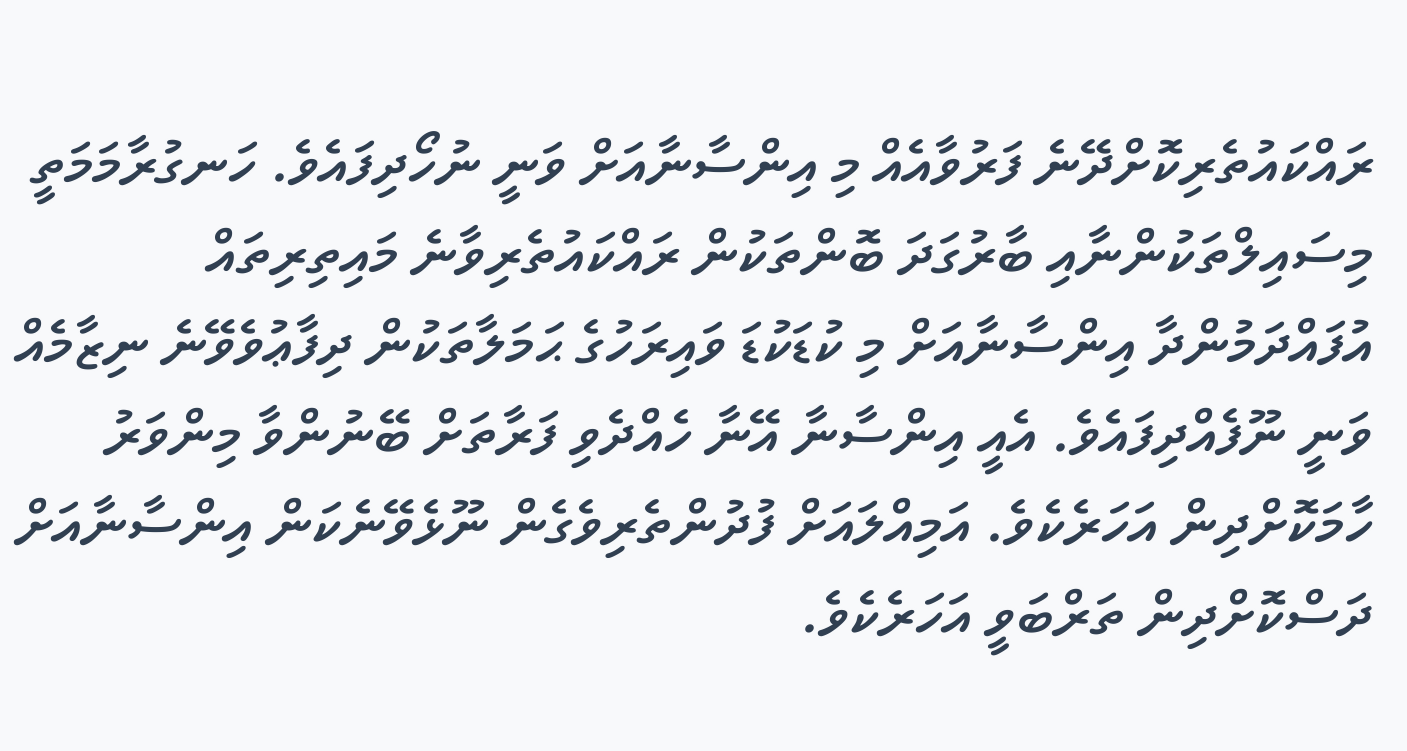ރައްކައުތެރިކޮށްދޭނެ ފަރުވާއެއް މި އިންސާނާއަށް ވަނީ ނުހޯދިފައެވެ. ހަނގުރާމަމަތީ މިސައިލްތަކުންނާއި ބާރުގަދަ ބޮންތަކުން ރައްކައުތެރިވާނެ މައިތިރިތައް އުފައްދަމުންދާ އިންސާނާއަށް މި ކުޑަކުޑަ ވައިރަހުގެ ޙަމަލާތަކުން ދިފާޢުވެވޭނެ ނިޒާމެއް ވަނީ ނޫފެއްދިފައެވެ. އެއީ އިންސާނާ އޭނާ ހެއްދެވި ފަރާތަށް ބޭނުންވާ މިންވަރު ހާމަކޮށްދިން އަހަރެކެވެ. އަމިއްލައަށް ފުދުންތެރިވެގެން ނޫޅެވޭނެކަން އިންސާނާއަށް ދަސްކޮށްދިން ތަރްބަވީ އަހަރެކެވެ.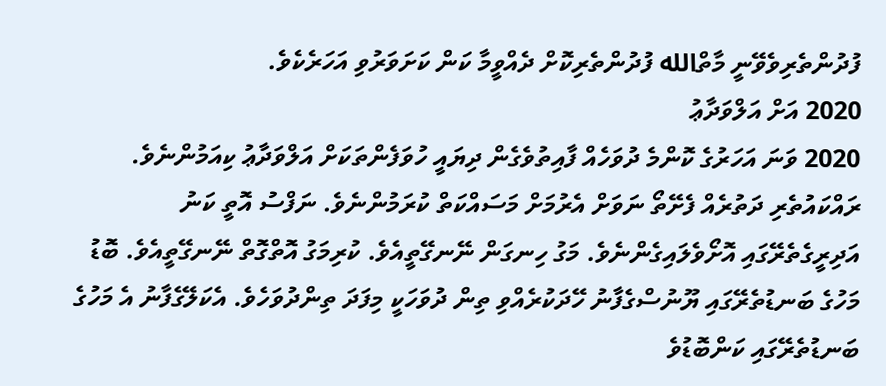ފުދުންތެރިވެވޭނީ މާތްالله ފުދުންތެރިކޮށް ދެއްވީމާ ކަން ކަށަވަރުވި އަހަރެކެވެ.
2020 އަށް އަލްވަދާޢު
2020 ވަނަ އަހަރުގެ ކޮންމެ ދުވަހެއް ފާއިތުވެގެން ދިޔައީ ހުވަފެންތަކަށް އަލްވަދާޢު ކިއަމުންނެވެ. ރައްކައުތެރި ދަތުރެއް ފެށޭތޯ ނަވަށް އެރުމަށް މަސައްކަތް ކުރަމުންނެވެ. ނަފްސު އޮތީ ކަނު އަދިރީގެތެރޭގައި އޮށޯވެލައިގެންނެވެ. މަގު ހިނގަން ނޭނގޭތީއެވެ. ކުރިމަގު އޮތްގޮތް ނޭނގޭތީއެވެ. ބޮޑު މަހުގެ ބަނޑުތެރޭގައި ޔޫނުސްގެފާނު ހޭދަކުރެއްވި ތިން ދުވަހަކީ މިފަދަ ތިންދުވަހެވެ. އެކަލޭގެފާނު އެ މަހުގެ ބަނޑުތެރޭގައި ކަންބޮޑުވެ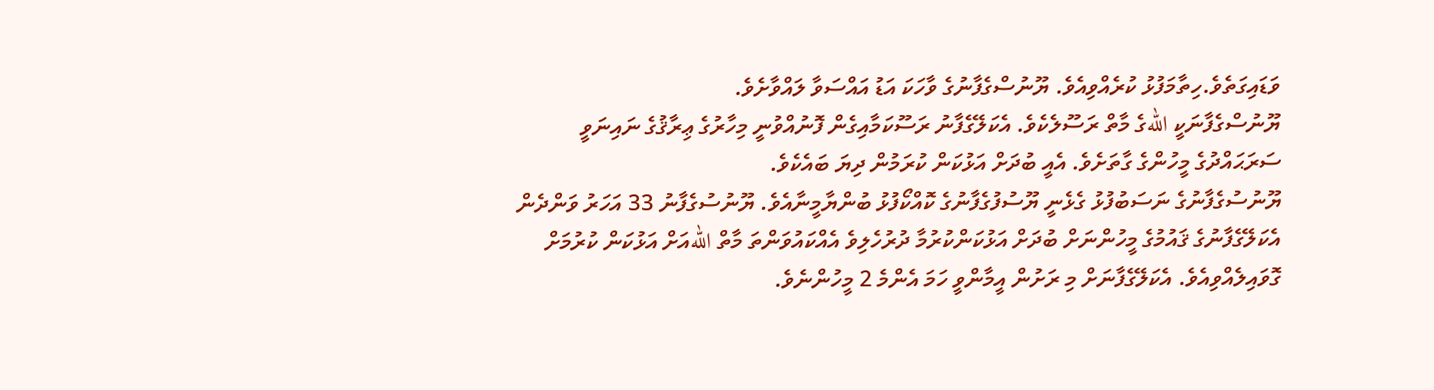ވަޑައިގަތެވެ.ހިތާމަފުޅު ކުރެއްވިއެވެ. ޔޫނުސްގެފާނުގެ ވާހަކަ އަޑު އައްސަވާ ލައްވާށެވެ.
ޔޫނުސްގެފާނަކީ اللهގެ މާތް ރަސޫލެކެވެ. އެކަލޭގެފާނު ރަސޫކަމާއިގެން ފޮނުއްވުނީ މިހާރުގެ ޢިރާޤުގެ ނައިނަވީ ސަރަޙައްދުގެ މީހުންގެ ގާތަށެވެ. އެއީ ބުދަށް އަޅުކަން ކުރަމުން ދިޔަ ބައެކެވެ.
ޔޫނުސުގެފާނުގެ ނަސަބުފުޅު ގެޅެނީ ޔޫސުފުގެފާނުގެ ކޮއްކޯފުޅު ބުންޔާމީނާއެވެ. ޔޫނުސުގެފާނު 33 އަހަރު ވަންދެން އެކަލޭގެފާނުގެ ޤައުމުގެ މީހުންނަށް ބުދަށް އަޅުކަންކުރުމާ ދުރުހެލިވެ އެއްކައުވަންތަ މާތް اللهއަށް އަޅުކަން ކުރުމަށް ގޮވައިލެއްވިއެވެ. އެކަލޭގެފާނަށް މި ރަށުން އީމާންވީ ހަމަ އެންމެ 2 މީހުންނެވެ.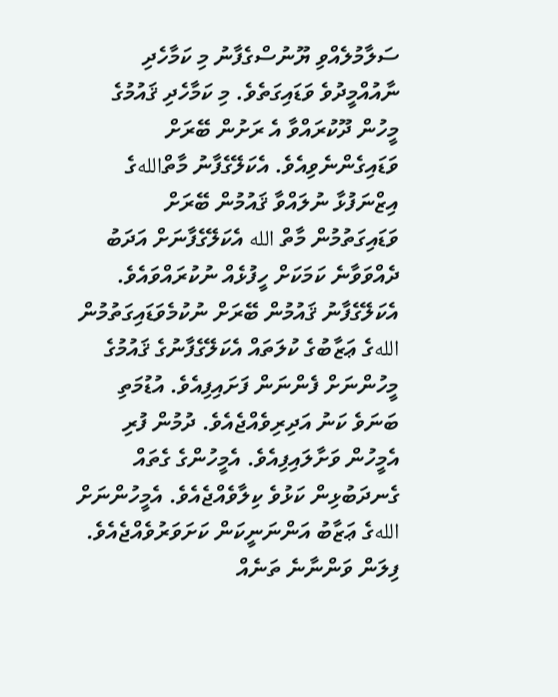ސަލާމުލެއްވި ޔޫނުސްގެފާނު މި ކަމާހެދި ނާއުއްމީދުވެ ވަޑައިގަތެވެ. މި ކަމާހެދި ޤައުމުގެ މީހުން ދޫކުރައްވާ އެ ރަށުން ބޭރަށް ވަޑައިގެންނެވިއެވެ. އެކަލޭގެފާނު މާތްاللهގެ އިޒްނަފުޅާ ނުލައްވާ ޤައުމުން ބޭރަށް ވަޑައިގަތުމުން މާތް الله އެކަލޭގެފާނަށް އަދަބު ދެއްވަވާނެ ކަމަކަށް ހީފުޅެއް ނުކުރައްވައެވެ.
އެކަލޭގެފާނު ޤައުމުން ބޭރަށް ނުކުމެވަޑައިގަތުމުން اللهގެ ޢަޒާބުގެ ކުލަތައް އެކަލޭގެފާނުގެ ޤައުމުގެ މީހުންނަށް ފެންނަން ފަށައިފިއެވެ. އުޑުމަތި ބަނަވެ ކަނު އަދިރިވެއްޖެއެވެ. ދުމުން ފުރި އެމީހުން ވަށާލައިފިއެވެ. އެމީހުންގެ ގެތައް ގެނދަބުޅިން ކަޅުވެ ކިލާވެއްޖެއެވެ. އެމީހުންނަށް اللهގެ ޢަޒާބު އަންނަނީކަން ކަށަވަރުވެއްޖެއެވެ. ފިލަން ވަންނާނެ ތަނެއް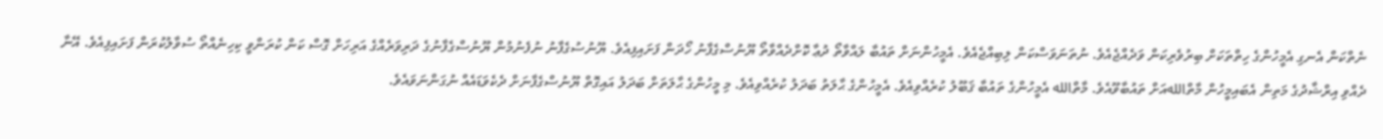ނެތްކަން އެނގި އެމީހުންގެ ހިތްތަކަށް ބިރުވެރިކަން ވަދެއްޖެއެވެ. ނުތަނަވަސްކަން ލިބިއްޖެއެވެ. އެމީހުންނަށް ތައުބާ ލައްވާތޯ ދުޢާ ކޮށްދެއްވާތޯ ޔޫނުސްގެފާނު ހޯދަން ފަށައިފިއެވެ. ޔޫނުސުގެފާނު ނުފެނުމުން ޔޫނުސްގެފާނުގެ ދަރިވަރެއްގެ އަރިހަށް ގޮސް ކަން ކުރަންވީ ކިހިނެއްތޯ ސުވާލުކުރަން ފަށައިފިއެވެ. އޭނާ ދެއްވި އިރްޝާދުގެ މަތިން އެބައިމީހުން މާތްاللهއަށް ތައުބާވޫއެވެ. މާތްالله އެމީހުންގެ ތައުބާ ޤަބޫލު ކުރެއްވިއެވެ. އެމީހުންގެ ޙާލަތު ބަދަލު ކުރެއްވިއެވެ. މި މީހުންގެ ޙާލަތަށް ބަދަލު އައިގޮތް ޔޫނުސްގެފާނަށް ދެކެވަޑައެއް ނުގަންނަވައެވެ.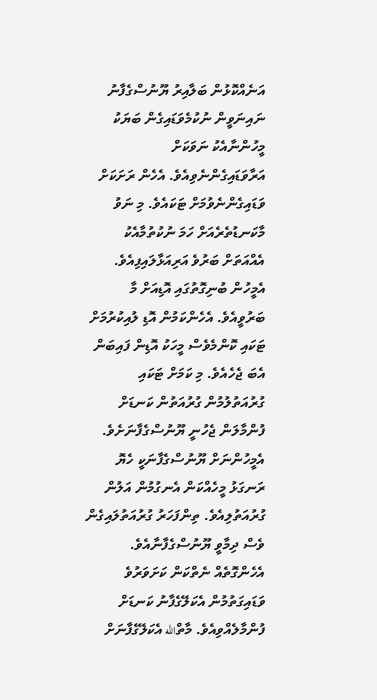އަނެއްކޮޅުން ބަލާއިރު ޔޫނުސްގެފާނު ނައިނަވީން ނުކުމެވަޑައިގެން ބަޔަކު މީހުންނާއެކު ނަވަކަށް އަރާވަޑައިގެންނެވިއެވެ. އެހެން ރަށަކަށް ވަޑައިގެންނެވުމަށް ޓަކައެވެ. މި ނަވު މާކަނޑުތެރެއަށް ހަމަ ނުކުތުމާއެކު އެއްއަތަށް ބަރުވެ އަރިއަޅާލައިފިއެވެ. އެމީހުން ބުނިގޮތުގައި އޮޑިއަށް މާ ބަރުވީއެވެ. އެހެންކަމުން އޮޑި ލުއިކުރުމަށް ޓަކައި ކޮންމެވެސް މީހަކު އޮޑިން ފައިބަން އެބަ ޖެހެއެވެ. މި ކަމަށް ޓަކައި ގުރުއަތުލުމުން ގުރުއަތުން ކަނޑަށް ފުންމާލަން ޖެހުނީ ޔޫނުސްގެފާނަށެވެ. އެމީހުންނަށް ޔޫނުސްގެފާނަކީ ހެޔޮ ރަނގަޅު މީހެއްކަން އެނގުމުން އަލުން ގުރުއަތުލިއެވެ. ތިންފަހަރު ގުރުއަތުލައިގެން ވެސް ދިމާވީ ޔޫނުސްގެފާނާއެވެ. އެހެންގޮތެއް ނެތްކަން ކަށަވަރުވެ ވަޑައިގަތުމުން އެކަލޭގެފާނު ކަނޑަށް ފުންމާލެއްވިއެވެ. މާތްالله އެކަލޭގެފާނަށް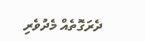ދެރަގޮތެއް މެދުވެރި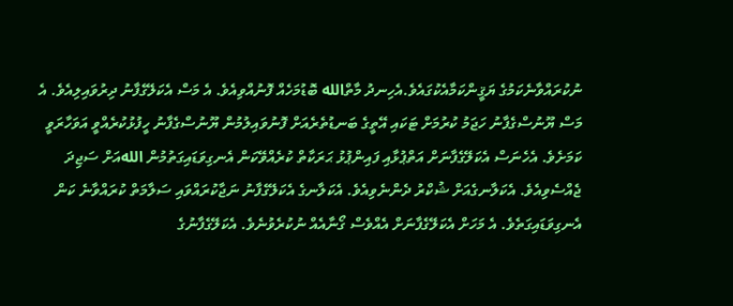ނުކުރައްވާނެކަމުގެ ޔަޤީންކަމާއެކުގައެވެ.އެހިނދު މާތްالله ބޮޑުމަހެއް ފޮނުއްވިއެވެ. އެ މަސް އެކަލޭގެފާނު ދިރުވައިލިއެވެ. އެ މަސް ޔޫނުސްގެފާނު ހަޖަމު ކުރުމަށް ޓަކައި އޭތީގެ ބަނޑުތެރެއަށް ފޮނުވައިލުމުން ޔޫނުސްގެފާނު ހީފުޅުކުރެއްވީ އަވަހާރަވީ ކަމަށެވެ. އެހެނަސް އެކަލޭގެފާނަށް އަތްޕުޅާއި ފައިންޕުޅު ޙަރަކާތް ކުރެއްވޭކަން އެނގިވަޑައިގަތުމުން اللهއަށް ސަޖިދަ ޖެއްސެވިއެވެ. އެކަލާނގެއަށް ޝުކްރު ދެންނެވިއެވެ. އެކަލާނގެ އެކަލޭގެފާނު ނަޖާކުރައްވައި ސަލާމަތް ކުރައްވާނެ ކަން އެނގިވަޑައިގަތެވެ. އެ މަހަށް އެކަލޭގެފާނަށް އެއްވެސް ގޯނާއެއް ނުކުރެވުނެވެ. އެކަލޭގެފާނުގެ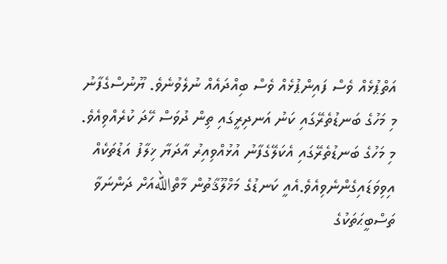އަތްޕުޅެއް ވެސް ފައިންޕުޅެއް ވެސް ބިއްދައެއް ނުލެވުނެވެ. ޔޫނުސްގެފާނު މި މަހުގެ ބަނޑުތެރޭގައި ކަނު އަނދިރީގައި ތިން ދުވަސް ހޭދަ ކުރެއްވިއެވެ. މި މަހުގެ ބަނޑުތެރޭގައި އެކަލޭގެފާނު އުޅުއްވިއިރު އާދަޔާ ޚިލާފު އަޑުތަކެއް އިވިވަޑައިގެންނެވިއެވެ.އެއީ ކަނޑުގެ މަޚްލޫޤާތުން މާތްاللهއަށް ދަންނަވާ ތަސްބީޙަތަކުގެ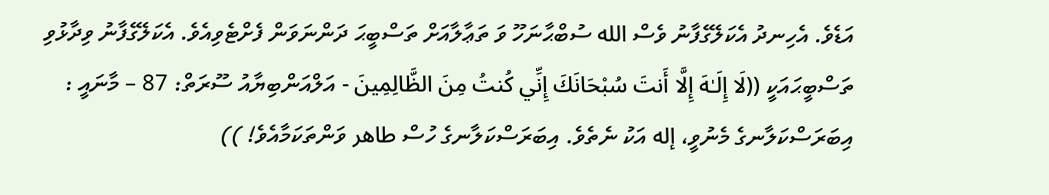އަޑެވެ. އެހިނދު އެކަލޭގެފާނު ވެސް الله ސުބްޙާނަހޫ ވަ ތަޢާލާއަށް ތަސްބީޙަ ދަންނަވަން ފެށްޓެވިއެވެ. އެކަލޭގެފާނު ވިދާޅުވި ތަސްބީޙައަކީ ((لَا إِلَـٰهَ إِلَّا أَنتَ سُبْحَانَكَ إِنِّي كُنتُ مِنَ الظَّالِمِينَ - އަލްއަންބިޔާއު ސޫރަތް: 87 – މާނައީ : އިބަރަސްކަލާނގެ މެނުވީ، إله އަކު ނެތެވެ. އިބަރަސްކަލާނގެ ހުސް طاهر ވަންތަކަމާއެވެ! ))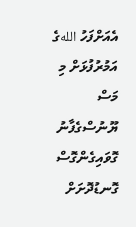އެއަށްފަހު اللهގެ އަމުރުފުޅަށް މި މަސް ޔޫނުސްގެފާނު ގޮވައިގެންގޮސް ގޮނޑުދޮށަށް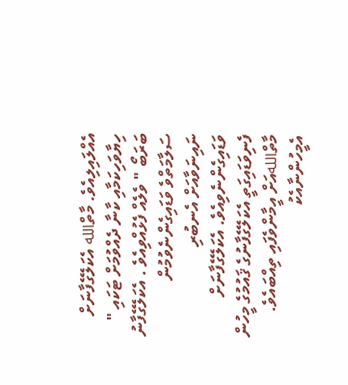އެއްލައިލިއެވެ. މާތްالله އެކަލޭގެފާނަށް ހިޔާވަހިކަމާއި ކާނާ ދެއްވުމަށް ޓަކައި " ބަރަބޯ " ވެލެއް ފެޅުއްވިއެވެ . އެކަލޭގެފާނު ސަލާމަތްވެ ވަޑައިގެންނެވުމުން ނައިނަވާއަށް އެނބުރި ވަޑައިގެންނެވިއެވެ. އެކަލޭގެފާނަށް ފެނިވަޑައިގަތީ އެކަލޭގެފާނުގެ ޤައުމުގެ މީހުން މާތްاللهއަށް އީމާންވެފައި ތިއްބައެވެ. އެމީހުންނާއެކު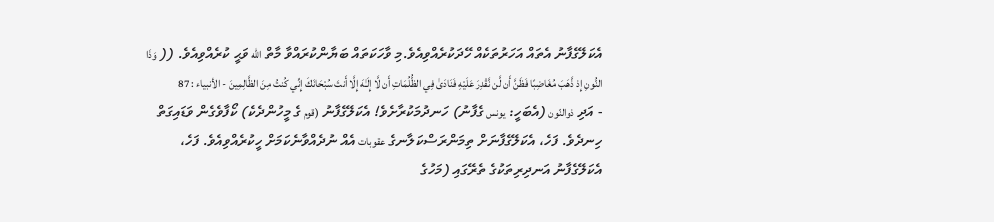އެކަލޭގެފާނު އެތައް އަހަރުތަކެއް ހޭދަކުރެއްވިއެވެ.މި ވާހަކަތައް ބަޔާންކުރައްވާ މާތް الله ވަޙީ ކުރެއްވިއެވެ. (( وَذَا النُّونِ إِذ ذَّهَبَ مُغَاضِبًا فَظَنَّ أَن لَّن نَّقْدِرَ عَلَيْهِ فَنَادَىٰ فِي الظُّلُمَاتِ أَن لَّا إِلَـٰهَ إِلَّا أَنتَ سُبْحَانَكَ إِنِّي كُنتُ مِنَ الظَّالِمِينَ - الأنبياء : 87 - އަދި ذوالنّون (އެބަހީ: يونس ގެފާނު) ހަނދުމަކުރާށެވެ! އެކަލޭގެފާނު (قوم ގެ މީހުންދެކެ) ކޯފާވެގެން ވަޑައިގަތް ހިނދެވެ. ފަހެ، އެކަލޭގެފާނަށް ތިމަންރަސްކަލާނގެ عقوبات އެއް ނުދެއްވާނެކަމަށް ހީކުރެއްވިއެވެ. ފަހެ، އެކަލޭގެފާނު އަނދިރިތަކުގެ ތެރޭގައި (މަހުގެ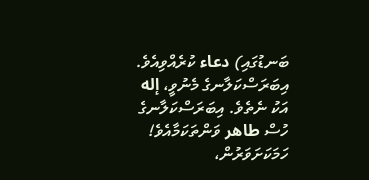ބަނޑުގައި) دعاء ކުރެއްވިއެވެ. އިބަރަސްކަލާނގެ މެނުވީ، إله އަކު ނެތެވެ. އިބަރަސްކަލާނގެ ހުސް طاهر ވަންތަކަމާއެވެ! ހަމަކަށަވަރުން،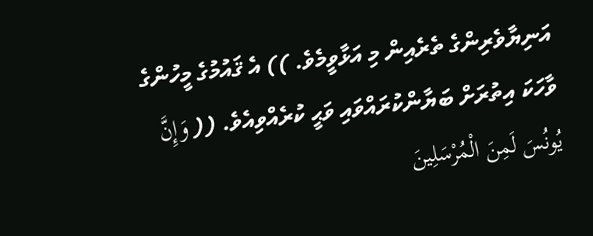އަނިޔާވެރިންގެ ތެރެއިން މި އަޅާވީމެވެ. )) އެ ޤައުމުގެ މީހުންގެ ވާހަކަ އިތުރަށް ބަޔާންކުރައްވައި ވަޙީ ކުރެއްވިއެވެ. (( وَإِنَّ يُونُسَ لَمِنَ الْمُرْسَلِينَ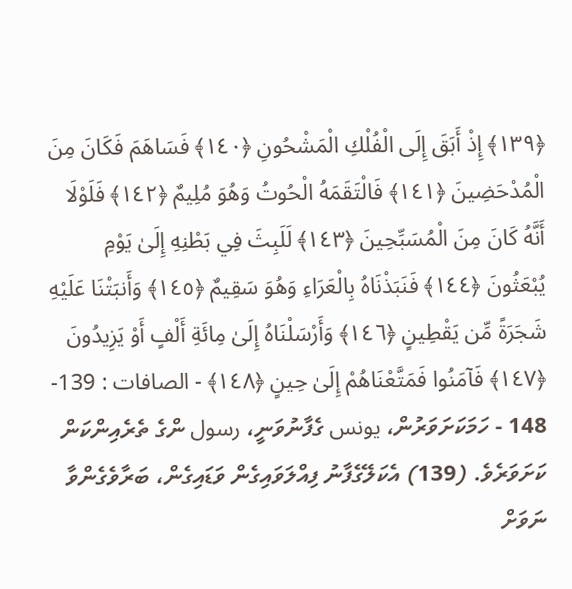﴿١٣٩﴾ إِذْ أَبَقَ إِلَى الْفُلْكِ الْمَشْحُونِ ﴿١٤٠﴾ فَسَاهَمَ فَكَانَ مِنَ الْمُدْحَضِينَ ﴿١٤١﴾ فَالْتَقَمَهُ الْحُوتُ وَهُوَ مُلِيمٌ ﴿١٤٢﴾ فَلَوْلَا أَنَّهُ كَانَ مِنَ الْمُسَبِّحِينَ ﴿١٤٣﴾ لَلَبِثَ فِي بَطْنِهِ إِلَىٰ يَوْمِ يُبْعَثُونَ ﴿١٤٤﴾ فَنَبَذْنَاهُ بِالْعَرَاءِ وَهُوَ سَقِيمٌ ﴿١٤٥﴾ وَأَنبَتْنَا عَلَيْهِ شَجَرَةً مِّن يَقْطِينٍ ﴿١٤٦﴾ وَأَرْسَلْنَاهُ إِلَىٰ مِائَةِ أَلْفٍ أَوْ يَزِيدُونَ ﴿١٤٧﴾ فَآمَنُوا فَمَتَّعْنَاهُمْ إِلَىٰ حِينٍ ﴿١٤٨﴾ - الصافات : 139- 148 - ހަމަކަށަވަރުން، يونس ގެފާނުވަނީ، رسول ންގެ ތެރެއިންކަން ކަށަވަރެވެ. (139) އެކަލޭގެފާނު ފިއްލަވައިގެން ވަޑައިގެން، ބަރާވެގެންވާ ނަވަށް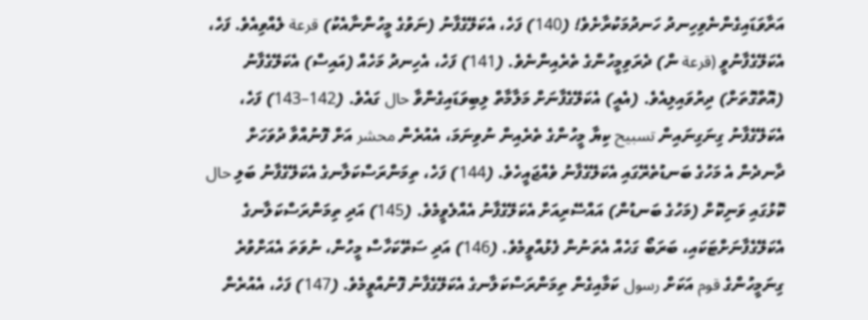އަރާވަޑައިގެންނެވިހިނދު ހަނދުމަކުރާށެވެ! (140) ފަހެ، އެކަލޭގެފާނު (ނަވުގެ މީހުންނާއެކު) قرعة ލެއްވިއެވެ. ފަހެ، އެކަލޭގެފާނުވީ (قرعة ން) ދެރަވިމީހުންގެ ތެރެއިންނެވެ. (141) ފަހެ، އެހިނދު މަހެއް (އައިސް) އެކަލޭގެފާނު (އޮތްގޮތަށް) ދިރުވައިލިއެވެ. (އެއީ) އެކަލޭގެފާނަށް މަލާމާތް ލިބިވަޑައިގެންވާ حال ގައެވެ. (142–143) ފަހެ، އެކަލޭގެފާނު ގިނަގިނައިން تسبيح ކިޔާ މީހުންގެ ތެރެއިން ނުވިނަމަ، އެއުރެން محشر އަށް ފޮނުއްވާ ދުވަހަށް ދާނދެން އެ މަހުގެ ބަނޑުތެރޭގައި އެކަލޭގެފާނު ވެއްޖައީހެވެ. (144) ފަހެ، ތިމަންރަސްކަލާނގެ އެކަލޭގެފާނު ބަލި حال ކޮޅުގައި ވަނިކޮށް (މަހުގެ ބަނޑުން) އައްސޭރިއަށް އެކަލޭގެފާނު އެއްލެވީމެވެ. (145) އަދި ތިމަންރަސްކަލާނގެ އެކަލޭގެފާނަށްޓަކައި، ބަރަބޯ ގަހެއް އެތަނުން ފެޅުއްވީމެވެ. (146) އަދި ސަތޭކަހާސް މީހުން، ނުވަތަ އެއަށްވުރެ ގިނަމީހުންގެ قوم އަކަށް رسول ކަމާއިގެން ތިމަންރަސްކަލާނގެ އެކަލޭގެފާނު ފޮނުއްވީމެވެ. (147) ފަހެ، އެއުރެން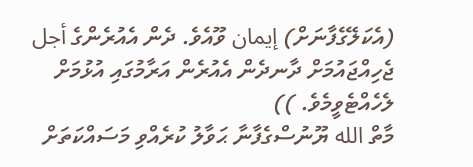(އެކަލޭގެފާނަށް) إيمان ވޫއެވެ. ދެން އެއުރެންގެ أجل ޖެހިއްޖައުމަށް ދާނދެން އެއުރެން އަރާމުގައި އުޅުމަށް ލެހެއްޓެވީމެވެ. ))
މާތް الله ޔޫނުސްގެފާނާ ޙަވާލު ކުރެއްވި މަސައްކަތަށް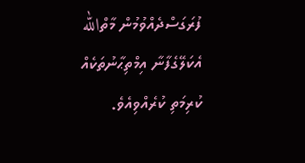ފުރަގަސްދެއްވުމުން މާތްالله އެކަލޭގެފާނާ އިމްތިޙާނުތަކެއް ކުރިމަތި ކުރެއްވިއެވެ.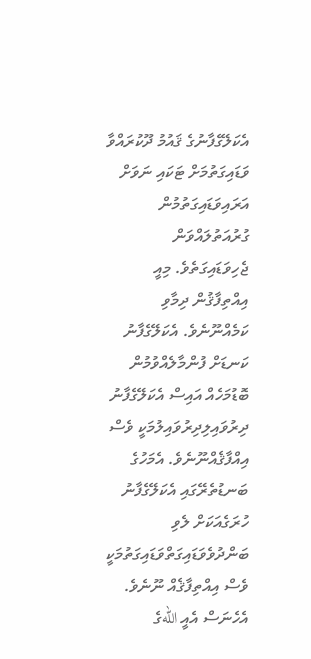އެކަލޭގެފާނުގެ ޤައުމު ދޫކުރައްވާ ވަޑައިގަތުމަށް ޓަކައި ނަވަށް އަރައިވަޑައިގަތުމުން ގުރުއަތުލައްވަން ޖެހިވަޑައިގަތެވެ. މިއީ އިއްތިފާޤުން ދިމާވި ކަމެއްނޫނެވެ. އެކަލޭގެފާނު ކަނޑަށް ފުންމާލެއްވުމުން ބޮޑުމަހެއް އައިސް އެކަލޭގެފާނު ދިރުވައިލިދިރުވައިލުމަކީ ވެސް އިއްފާޤެއްނޫނެވެ. އެމަހުގެ ބަނޑުތެރޭގައި އެކަލޭގެފާނު ހުރަގެއަކަށް ލެވި ބަންދުވެވަޑައިގަތްވަޑައިގަތުމަކީ ވެސް އިއްތިފާޤެއް ނޫނެވެ. އެހެނަސް އެއީ اللهގެ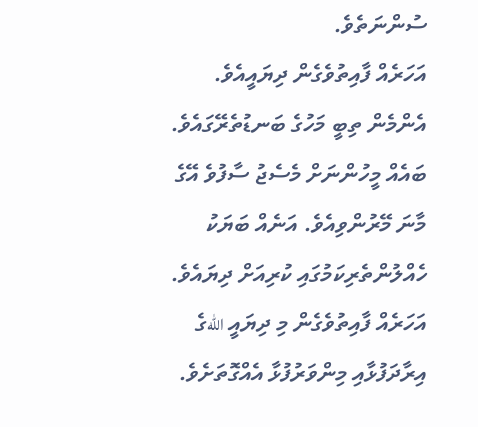ސުންނަތެވެ.
އަހަރެއް ފާއިތުވެގެން ދިޔައީއެވެ. އެންމެން ތިބީ މަހުގެ ބަނޑުތެރޭގައެވެ. ބައެއް މީހުންނަށް މެސެޖު ސާފުވެ އޭގެ މާނަ މޭރުންވިއެވެ. އަނެއް ބަޔަކު ހެއްލުންތެރިކަމުގައި ކުރިއަށް ދިޔައެވެ. އަހަރެއް ފާއިތުވެގެން މި ދިޔައީ اللهގެ އިރާދަފުޅާއި މިންވަރުފުޅާ އެއްގޮތަށެވެ.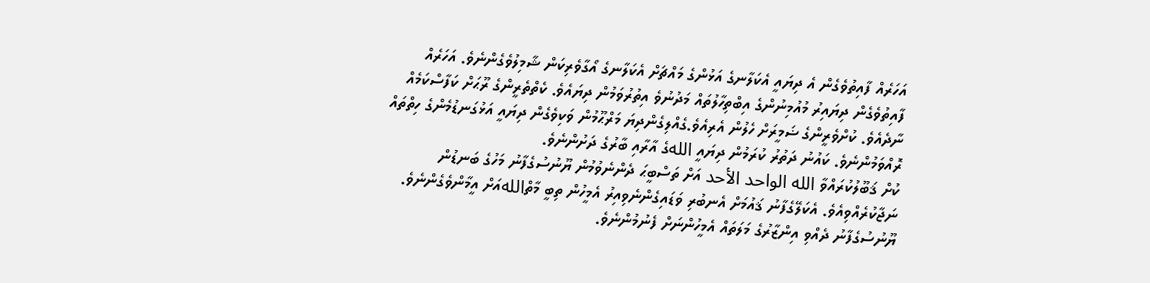އަހަރެއް ފާއިތުވެގެން އެ ދިޔައީ އެކަލާނގެ އަޅުންގެ މައްޗަށް އެކަލާނގެ އޯގާވެރިކަން ޝާމިލުވެގެންނެވެ. އަހަރެއް ފާއިތުވެގެން ދިޔައިރު މުއުމިނުންގެ އިބްތިހާލުތައް މަދުނުވެ އިތުރުވަމުން ދިޔައެވެ. ކެތްތެރީންގެ ރޫޙަށް ކަފާސްކަމެއް ނާދެއެވެ. ކުށްވެރީންގެ ޟަމީރަށް ހެލުން އެރިއެވެ.ގެއްލިގެންދިޔަ މަރްޙޫމުން ވަކިވެގެން ދިޔައީ އަޅުގަނޑުމެންގެ ހިތްތައް ރޮއްވަމުންނެވެ. ކައުނު ދަތުރު ކުރަމުން ދިޔައީ اللهގެ އާރާއި ބާރުގެ ދަށުންނެވެ.
ކުށް ޤަބޫލުކުރައްވާ الله الواحد الأحد އަށް ތަސްބީޙަ ދެންނެވުމުން ޔޫނުސުގެފާނު މަހުގެ ބަނޑުން ނަޖާކުރެއްވިއެވެ. އެކަލޭގެފާނު ޤައުމަށް އެނބުރި ވަޑައިގެންނެވިއިރު އެމީހުން ތިބީ މާތްاللهއަށް އީމާންވެގެންނެވެ. ޔޫނުސުގެފާނު ދެއްވި އިންޒާރުގެ މަލަތައް އެމީހުންނަށް ފެނުމުންނެވެ.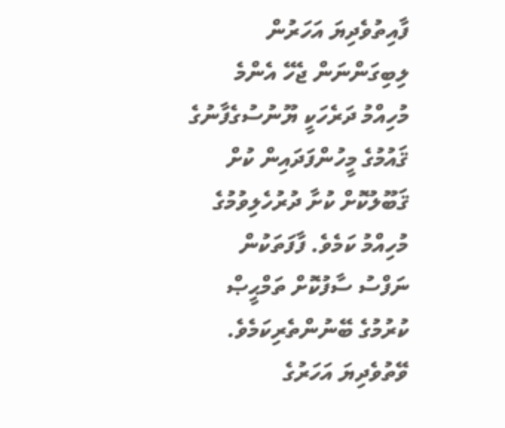ފާއިތުވެދިޔަ އަހަރުން ލިބިގަންނަން ޖެހޭ އެންމެ މުހިއްމު ދަރެހަކީ ޔޫނުސުގެފާނުގެ ޤައުމުގެ މީހުންފަދައިން ކުށް ޤަބޫލުކޮށް ކުށާ ދުރުހެލިވުމުގެ މުހިއްމު ކަމެވެ. ފާފަތަކުން ނަފްސު ސާފުކޮށް ތަމްޙީޞް ކުރުމުގެ ބޭނުންތެރިކަމެވެ. ވޭތުވެދިޔަ އަހަރުގެ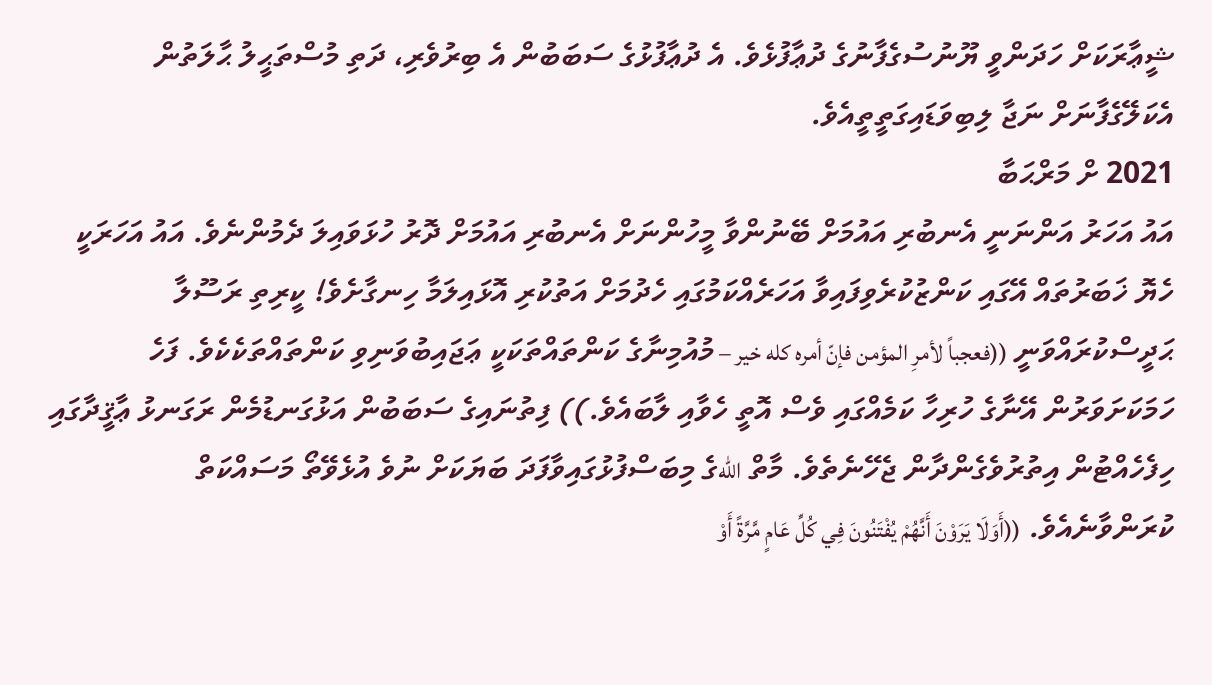ޝީޢާރަކަށް ހަދަންވީ ޔޫނުސުގެފާނުގެ ދުޢާފުޅެވެ. އެ ދުޢާފުޅުގެ ސަބަބުން އެ ބިރުވެރި، ދަތި މުސްތަޙީލު ޙާލަތުން އެކަލޭގެފާނަށް ނަޖާ ލިބިވަޑައިގަތީތީއެވެ.
2021 ށް މަރްޙަބާ
އައު އަހަރު އަންނަނީ އެނބުރި އައުމަށް ބޭނުންވާ މީހުންނަށް އެނބުރި އައުމަށް ދޮރު ހުޅަވައިލަ ދެމުންނެވެ. އައު އަހަރަކީ ހެޔޮ ޚަބަރުތައް އޭގައި ކަންޒުކުރެވިފައިވާ އަހަރެއްކަމުގައި ހެދުމަށް އަތުކުރި އޮޅައިލަމާ ހިނގާށެވެ! ކީރިތި ރަސޫލާ ޙަދީސްކުރައްވަނީ ((فعجباً لأمرِ المؤمن فإنّ أمره كله خير – މުއުމިނާގެ ކަންތައްތަކަކީ ޢަޖައިބުވަނިވި ކަންތައްތަކެކެވެ. ފަހެ ހަމަކަށަވަރުން އޭނާގެ ހުރިހާ ކަމެއްގައި ވެސް އޮތީ ހެވާއި ލާބައެވެ.)) ފިތުނައިގެ ސަބަބުން އަޅުގަނޑުމެން ރަގަނޅު ޢާޤީދާގައި ހިފެހެއްޓުން އިތުރުވެގެންދާން ޖެހޭނެތެވެ. މާތް اللهގެ މިބަސްފުޅުގައިވާފަދަ ބަޔަކަށް ނުވެ އުޅެވޭތޯ މަސައްކަތް ކުރަންވާނެއެވެ. ((أَوَلَا يَرَوْنَ أَنَّهُمْ يُفْتَنُونَ فِي كُلِّ عَامٍ مَّرَّةً أَوْ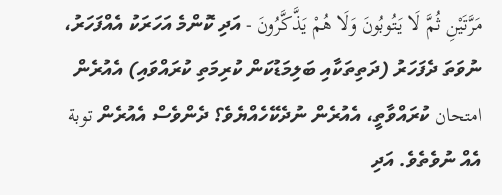مَرَّتَيْنِ ثُمَّ لَا يَتُوبُونَ وَلَا هُمْ يَذَّكَّرُونَ - އަދި ކޮންމެ އަހަރަކު އެއްފަހަރު، ނުވަތަ ދެފަހަރު (ދަތިތަކާއި ބަލިމަޑުކަން ކުރިމަތި ކުރައްވައި) އެއުރެން امتحان ކުރައްވާތީ، އެއުރެން ނުދެކޭހެއްޔެވެ؟ ދެންވެސް އެއުރެން توبة އެއް ނުވެތެވެ. އަދި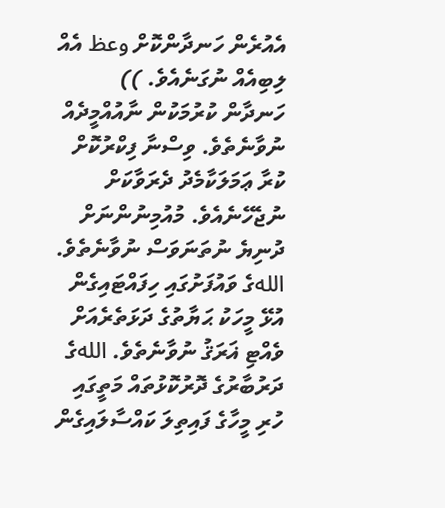އެއުރެން ހަނދާންކޮށް وعظ އެއް ލިބިއެއް ނުގަނެއެވެ. ))
ހަނދާން ކުރުމަކުން ނާއުއްމީދެއް ނުވާނެތެވެ. ވިސްނާ ފިކްރުކޮށް ކުރާ ޢަމަލަކާމެދު ދެރަވާކަށް ނުޖެހޭނެއެވެ. މުއުމިނުންނަށް ދުނިޔެ ނުތަނަވަސް ނުވާނެތެވެ. اللهގެ ވައުފަށުގައި ހިފައްޓައިގެން އުޅޭ މީހަކު ޙަޔާތުގެ ދަޅަތެރެއަށް ވެއްޓި ޣަރަޤު ނުވާނެތެވެ. اللهގެ ދަރުބާރުގެ ދޮރުކޮޅުތައް މަތީގައި ހުރި މީހާގެ ފައިތިލަ ކައްސާލައިގެން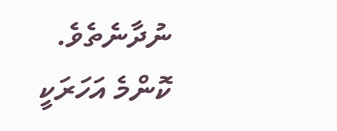ނުދާނެތެވެ.
ކޮންމެ އަހަރަކީ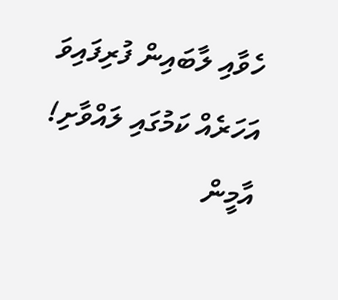ހެވާއި ލާބައިން ފުރިފައިވަ އަހަރެއް ކަމުގައި ލައްވާށި! އާމީން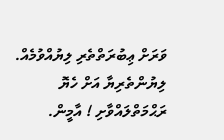ވަރަށް ޢިބުރަތްތެރި ލިޔުއްވުމެއް. ލިޔުންތެރިޔާ އަށް ހެޔޮ ރަޙްމަތްލައްވާށި ! އާމީން.